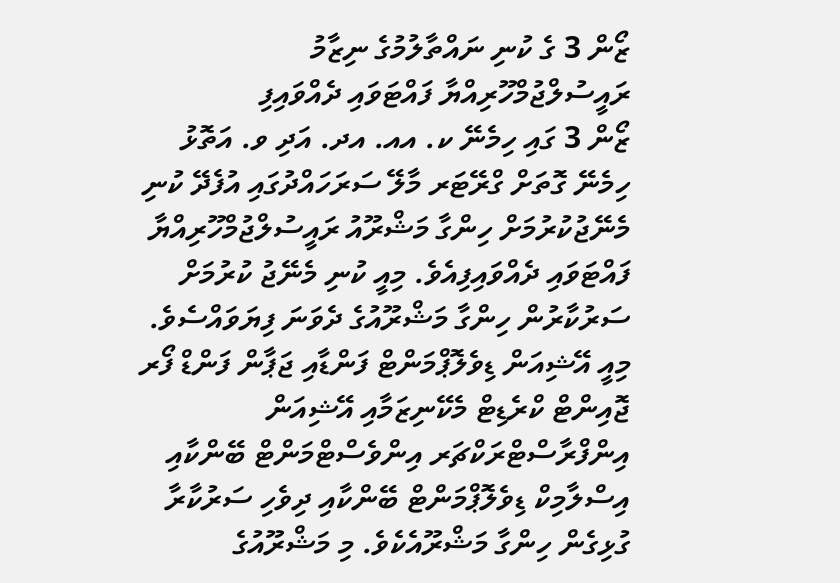ޒޯން 3 ގެ ކުނި ނައްތާލުމުގެ ނިޒާމު ރައީސުލްޖުމްހޫރިއްޔާ ފައްޓަވައި ދެއްވައިފި
ޒޯން 3 ގައި ހިމެނޭ ކ. އއ. އދ. އަދި ވ. އަތޮޅު ހިމެނޭ ގޮތަށް ގްރޭޓަރ މާލޭ ސަރަހައްދުގައި އުފެދޭ ކުނި މެނޭޖުކުރުމަށް ހިންގާ މަޝްރޫއު ރައީސުލްޖުމްހޫރިއްޔާ ފައްޓަވައި ދެއްވައިފިއެވެ. މިއީ ކުނި މެނޭޖު ކުރުމަށް ސަރުކާރުން ހިންގާ މަޝްރޫއުގެ ދެވަނަ ފިޔަވައްސެވެ.
މިއީ އޭޝިއަން ޑިވެލޮޕްމަންޓް ފަންޑާއި ޖަޕާން ފަންޑް ފޯރ ޖޮއިންޓް ކްރެޑިޓް މެކޭނިޒަމާއި އޭޝިއަން އިންފްރާސްޓްރަކްޗަރ އިންވެސްޓްމަންޓް ބޭންކާއި އިސްލާމިކް ޑިވެލޮޕްމަންޓް ބޭންކާއި ދިވެހި ސަރުކާރާ ގުޅިގެން ހިންގާ މަޝްރޫއެކެވެ. މި މަޝްރޫއުގެ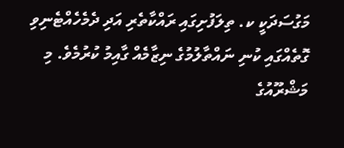މަގުސަދަކީ ކ. ތިލަފުށިގައި ރައްކާތެރި އަދި ދެމެހެއްޓެނިވި ގޮތެއްގައި ކުނި ނައްތާލުމުގެ ނިޒާމެއް ގާއިމު ކުރުމެވެ. މި މަޝްރޫއުގެ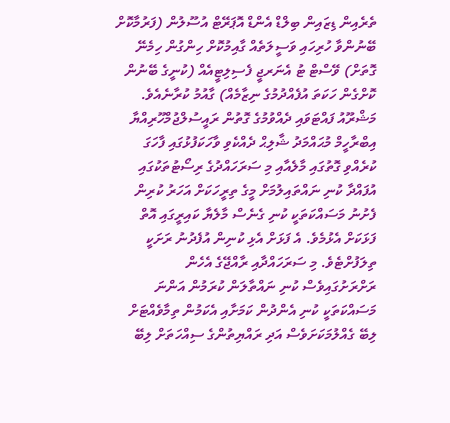ތެރެއިން ޑިޒައިން ބިލްޑް އެންޑް އޮޕަރޭޓް އުސޫލުން (ފަރުމާކޮށް ބޭނުންވާ ހުރިހައި ވަސީލަތެއް ގާއިމުކޮށް ހިންގުން ހިމެނޭ ގޮތަށް) ވޭސްޓް ޓު އެނަރޖީ ފެސިލިޓީއެއް (ކުނީގެ ބޭނުން ކޮށްގެން ހަކަތަ އުފެއްދުމުގެ ނިޒާމެއް) ގާއުމު ކުރާނެއެވެ.
މަޝްރޫއު ފައްޓަވައި ދެއްވުމުގެ ގޮތުން ރައީސުލްޖުމްހޫރިއްޔާ އިބްރާހީމް މުޙައްމަދު ޝާލިޙް ދެއްކެވި ވާހަކަފުޅުގައި ފާހަގަ ކުރެއްވި ގޮތުގައި މާލެއާއި މި ސަރަހައްދުގެ ރިސޯޓުތަކުގައި އުފައްދާ ކުނި ނައްތައިލުމަށް މީގެ ތިރީހަކަށް އަހަރު ކުރިން ފެށުނު މަސައްކަތަކީ ކުނި ގެނެސް މާލެޔާ ކައިރީގައި އޮތް ފަޅަކަށް އެޅުމެވެ. އެ ފަޅަށް އެޅި ކުނިން އުފެދުނު ރަށަކީ ތިލަފުށްޓެވެ. މި ސަރަހައްދާއި ރާއްޖޭގެ އެހެން ރަށްރަށުގައިވެސް ކުނި ނައްތާލަން ކުރަމުން އަންނަ މަސައްކަތަކީ ކުނި އެންދުން ކަމަށާއި އެކަމުން ތިމާވެއްޓަށް ލިބޭ ގެއްލުމަކަށަވެސް އަދި ރައްޔިތުންގެ ސިއްހަތަށް ލިބޭ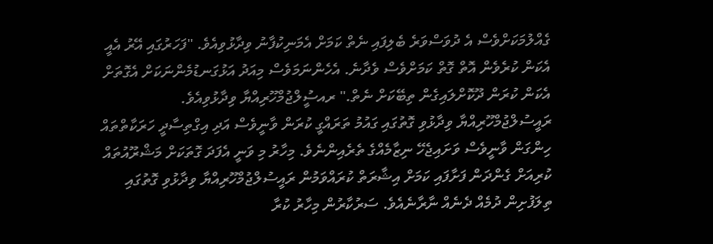ގެއްލުމަކަށްވެސް އެ ދުވަސްވަރެ ބެލިފައި ނެތް ކަމަށް އެމަނިކުފާނު ވިދާޅުވިއެވެ. "ފަހަރުގައި އޭރު އެއީ އެކަން ކުރެވެން އޮތް ގޮތް ކަމަށްވެސް ވެދާނެ. އެހެންނަމަވެސް މިއަދު އަޅުގަނޑުމެންނަކަށް އެގޮތަށް އެކަން ކުރަން ދޫކޮށްލައިގެން ތިބޭކަށް ނެތް." ރއސީުލްޖުމްހޫރިއްޔާ ވިދާޅުވިއެވެ.
ރައީސުލްޖުމްހޫރިއްޔާ ވިދާޅުވި ގޮތުގައި ގައުމު ތަރައްގީ ކުރަން ވާނީވެސް އަދި އިގްތިސާދީ ހަރަކާތްތައް ހިންގަން ވާނީވެސް ވަށައިޖެހޭ ނިޒާމެއްގެ ތެރެއިންނެވެ. މިހާރު މި ވަނީ އެފަދަ ގޮތަކަށް މަޝްރޫއުތައް ކުރިއަށް ގެންދަން ފަށާފައި ކަމަށް އިޝާރަތް ކުރައްވަމުން ރައީސުލްޖުމްހޫރިއްޔާ ވިދާޅުވި ގޮތުގައި ތިލަފުށިން ދުމެއް ދެނެއް ނާރާނެއެވެ. ސަރުކާރުން މިހާރު ކުރާ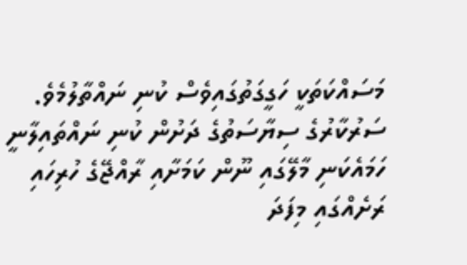މަސައްކަތަކީ ހަގީގަތުގައިވެސް ކުނި ނައްތާލުމެވެ. ސަރުކާރުގެ ސިޔާސަތުގެ ދަށުން ކުނި ނައްތައިލާނީ ހަމައެކަނި މާލޭގައި ނޫން ކަމަށާއި ރާއްޖޭގެ ހުރިހައި ރަށެއްގައި މިފަދަ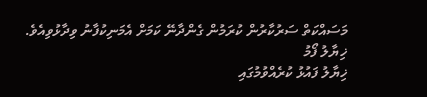މަސައްކަތް ސަރުކާރުން ކުރަމުން ގެންދާނޭ ކަމަށް އެމަނިކުފާނު ވިދާޅުވިއެވެ.
ޚިޔާލު ފޯމު
ޚިޔާލު ފައުޅު ކުރެއްވުމުގައި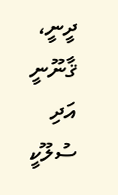ދީނީ، ޤާނޫނީ އަދި ސުލޫކީ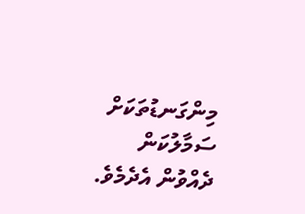މިންގަނޑުތަކަށް ސަމާލުކަން ދެއްވުން އެދެމެވެ.